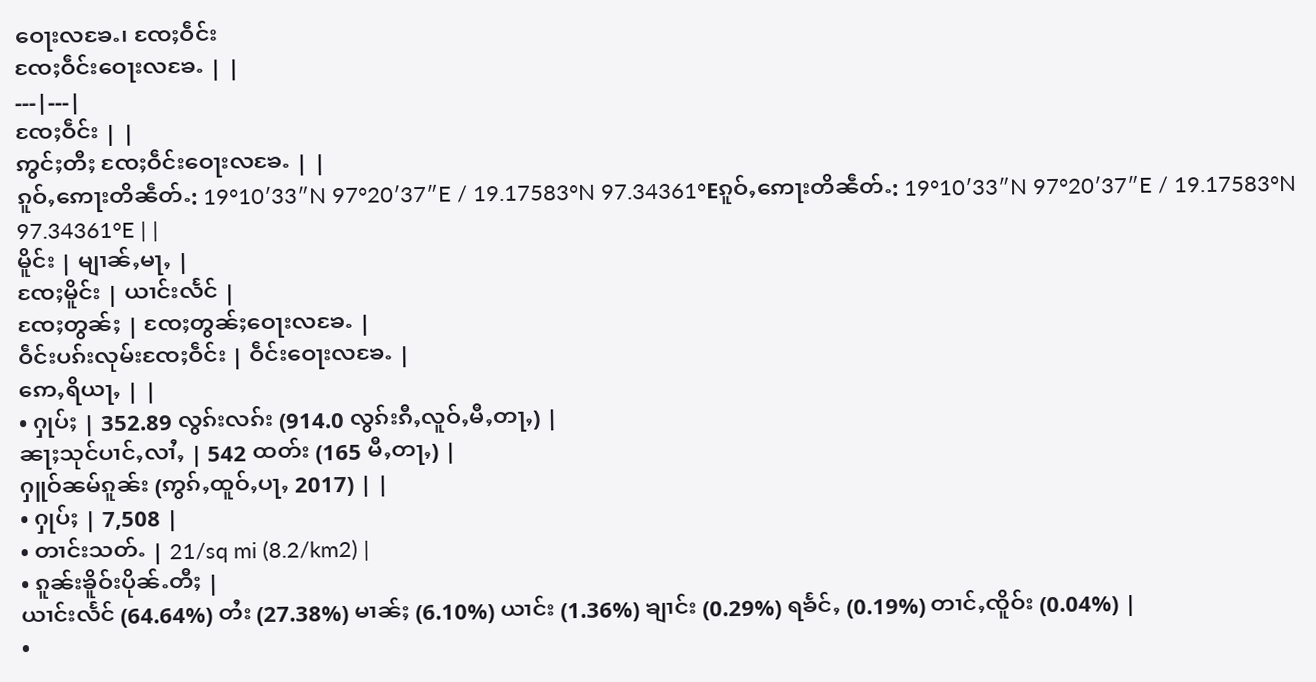ဝေႃးလၶႄႉ၊ ၸႄႈဝဵင်း
ၸႄႈဝဵင်းဝေႃးလၶႄႉ | |
---|---|
ၸႄႈဝဵင်း | |
ဢွင်ႈတီႈ ၸႄႈဝဵင်းဝေႃးလၶႄႉ | |
ၵူဝ်ႇဢေႃးတိၼဵတ်ႉ: 19°10′33″N 97°20′37″E / 19.17583°N 97.34361°Eၵူဝ်ႇဢေႃးတိၼဵတ်ႉ: 19°10′33″N 97°20′37″E / 19.17583°N 97.34361°E | |
မိူင်း | မျၢၼ်ႇမႃႇ |
ၸႄႈမိူင်း | ယၢင်းလႅင် |
ၸႄႈတွၼ်ႈ | ၸႄႈတွၼ်ႈဝေႃးလၶႄႉ |
ဝဵင်းပၵ်းလုမ်းၸႄႈဝဵင်း | ဝဵင်းဝေႃးလၶႄႉ |
ဢေႇရိယႃႇ | |
• ႁုပ်ႈ | 352.89 လွၵ်းလၵ်း (914.0 လွၵ်းၵီႇလူဝ်ႇမီႇတႃႇ) |
ၼႃႈသုင်ပၢင်ႇလၢႆႇ | 542 ထတ်း (165 မီႇတႃႇ) |
ႁူဝ်ၼမ်ၵူၼ်း (ဢွၵ်ႇထူဝ်ႇပႃႇ 2017) | |
• ႁုပ်ႈ | 7,508 |
• တၢင်းသတ်ႉ | 21/sq mi (8.2/km2) |
• ၵူၼ်းၶိူဝ်းပိုၼ်ႉတီႈ |
ယၢင်းလႅင် (64.64%) တႆး (27.38%) မၢၼ်ႈ (6.10%) ယၢင်း (1.36%) ၶျၢင်း (0.29%) ရၶႅင်ႇ (0.19%) တၢင်ႇၸိူဝ်း (0.04%) |
•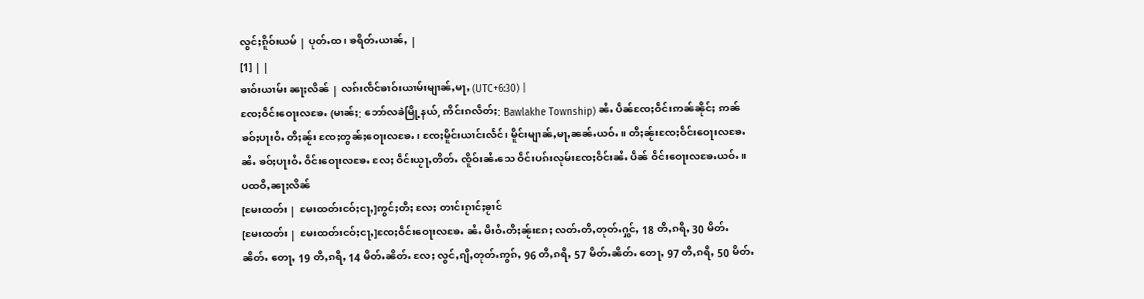လွင်ႈၵိူဝ်းယမ် | ပုတ်ႉထ၊ ၶရိတ်ႉယၢၼ်ႇ |
[1] | |
ၶၢဝ်းယၢမ်း ၼႃႈလိၼ် | လၵ်းၸဵင်ၶၢဝ်းယၢမ်းမျၢၼ်ႇမႃႇ (UTC+6:30) |
ၸႄႈဝဵင်းဝေႃးလၶႄႉ (မၢၼ်ႈ: ဘော်လခဲမြို့နယ်, ဢိင်းၵလဵတ်ႈ: Bawlakhe Township) ၼႆႉ ပဵၼ်ၸႄႈဝဵင်းဢၼ်ၼိုင်ႈ ဢၼ်ၶဝ်ႈပႃးဝႆႉ တီႈၼႂ်း ၸႄႈတွၼ်ႈဝေႃးလၶႄႉ၊ ၸႄႈမိူင်းယၢင်းလႅင်၊ မိူင်းမျၢၼ်ႇမႃႇၼၼ်ႉယဝ်ႉ။ တီႈၼႂ်းၸႄႈဝဵင်းဝေႃးလၶႄႉၼႆႉ ၶဝ်ႈပႃးဝႆႉ ဝဵင်းဝေႃးလၶႄႉ လႄႈ ဝဵင်းယႂႃႇတိတ်ႉ ၸိူဝ်းၼႆႉသေ ဝဵင်းပၵ်းလုမ်းၸႄႈဝဵင်းၼႆႉ ပဵၼ် ဝဵင်းဝေႃးလၶႄႉယဝ်ႉ။
ပထဝီႇၼႃႈလိၼ်
[မႄးထတ်း | မႄးထတ်းငဝ်ႈငႃႇ]ဢွင်ႈတီႈ လႄႈ တၢင်းၵႂၢင်ႈၶႂၢင်
[မႄးထတ်း | မႄးထတ်းငဝ်ႈငႃႇ]ၸႄႈဝဵင်းဝေႃးလၶႄႉ ၼႆႉ မီးဝႆႉတီႈၼႂ်းၵႄႈ လတ်ႉတီႇတုတ်ႉႁွင်ႇ 18 တီႇၵရီႇ 30 မိတ်ႉၼိတ်ႉ တေႃႇ 19 တီႇၵရီႇ 14 မိတ်ႉၼိတ်ႉ လႄႈ လွင်ႇၵျီႇတုတ်ႉဢွၵ်ႇ 96 တီႇၵရီႇ 57 မိတ်ႉၼိတ်ႉ တေႃႇ 97 တီႇၵရီႇ 50 မိတ်ႉ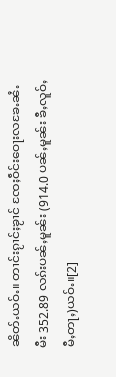ၼိတ်ႉယဝ်ႉ။ တၢင်းၵႂၢင်ႈၶႂၢင် ၸႄႈဝဵင်းဝေႃးလၶႄႉၼႆႉ မီး 352.89 လၵ်းပၼ်ႇမူၼ်း (914.0 ပၼ်ႇမူၼ်း ၶီႇလူဝ်ႇမီႇတႃႇ)ယဝ်ႉ။[2]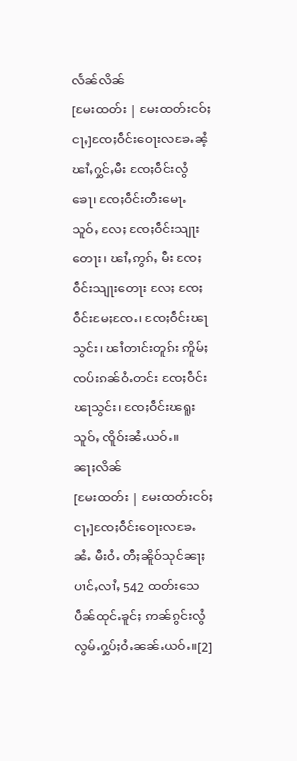လႅၼ်လိၼ်
[မႄးထတ်း | မႄးထတ်းငဝ်ႈငႃႇ]ၸႄႈဝဵင်းဝေႃးလၶႄႉၼႆ့ ၽၢႆႇႁွင်ႇမီး ၸႄႈဝဵင်းလွႆၶေႃ၊ ၸႄႈဝဵင်းတီးမေႃႉသူဝ်ႇ လႄႈ ၸႄႈဝဵင်းသျႃးတေႃး၊ ၽၢႆႇဢွၵ်ႇ မီး ၸႄႈဝဵင်းသျႃးတေႃး လႄႈ ၸႄႈဝဵင်းမႄႈၸႄႉ၊ ၸႄႈဝဵင်းၽႃသွင်း၊ ၽၢႆတၢင်းတူၵ်း ဢိူမ်ႈၸပ်းၵၼ်ဝႆႉတင်း ၸႄႈဝဵင်းၽႃသွင်း၊ ၸႄႈဝဵင်းၽရူးသူဝ်ႇ ၸိူဝ်းၼႆႉယဝ်ႉ။
ၼႃႈလိၼ်
[မႄးထတ်း | မႄးထတ်းငဝ်ႈငႃႇ]ၸႄႈဝဵင်းဝေႃးလၶႄႉ ၼႆႉ မီးဝႆႉ တီႈၼိူဝ်သုင်ၼႃႈပၢင်ႇလၢႆႇ 542 ထတ်းသေ ပဵၼ်ထုင်ႉၶူင်ႈ ဢၼ်ၵွင်းလွႆလွမ်ႉႁွပ်ႈဝႆႉၼၼ်ႉယဝ်ႉ။[2]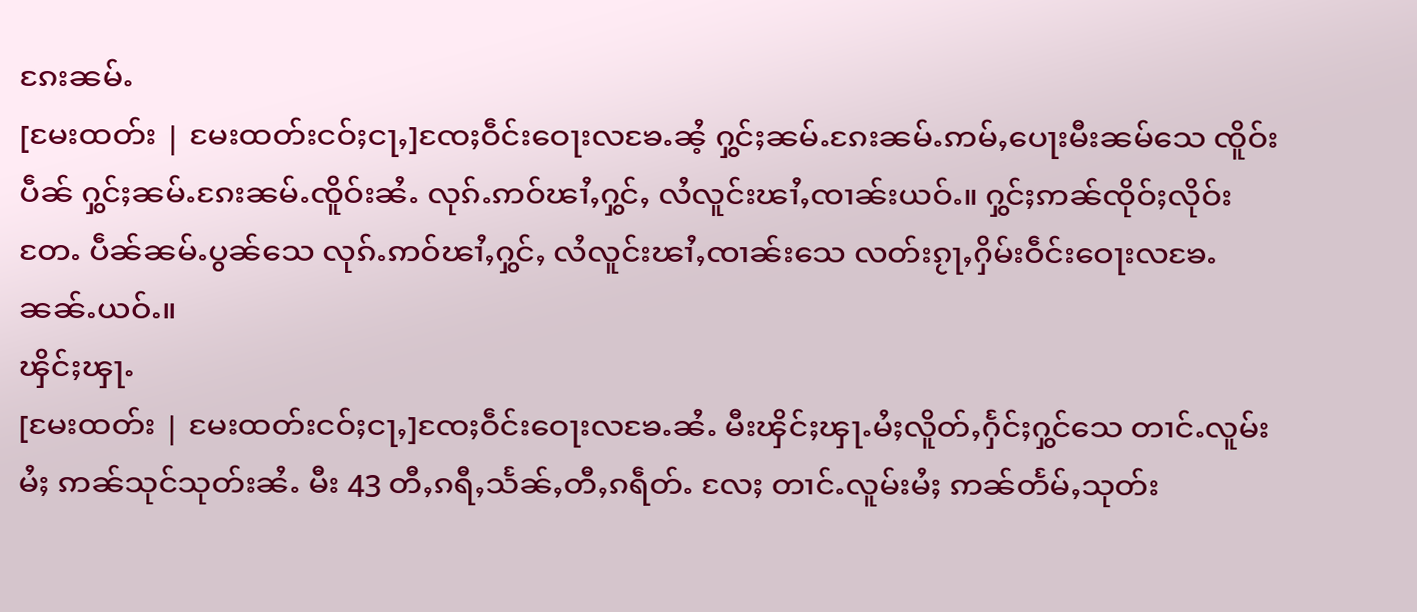ၵႄးၼမ်ႉ
[မႄးထတ်း | မႄးထတ်းငဝ်ႈငႃႇ]ၸႄႈဝဵင်းဝေႃးလၶႄႉၼႆ့ ႁွင်ႈၼမ်ႉၵႄးၼမ်ႉဢမ်ႇပေႃးမီးၼမ်သေ ၸိူဝ်းပဵၼ် ႁွင်ႈၼမ်ႉၵႄးၼမ်ႉၸိူဝ်းၼႆႉ လုၵ်ႉဢဝ်ၽၢႆႇႁွင်ႇ လႆလူင်းၽၢႆႇၸၢၼ်းယဝ်ႉ။ ႁွင်ႈဢၼ်ၸိုဝ်ႈလိုဝ်းတႄႉ ပဵၼ်ၼမ်ႉပွၼ်သေ လုၵ်ႉဢဝ်ၽၢႆႇႁွင်ႇ လႆလူင်းၽၢႆႇၸၢၼ်းသေ လတ်းၵႂႃႇႁိမ်းဝဵင်းဝေႃးလၶႄႉၼၼ်ႉယဝ်ႉ။
ၾိင်ႈၾႃႉ
[မႄးထတ်း | မႄးထတ်းငဝ်ႈငႃႇ]ၸႄႈဝဵင်းဝေႃးလၶႄႉၼႆႉ မီးၾိင်ႈၾႃႉမႆႈလိူတ်ႇႁႅင်ႈႁွင်သေ တၢင်ႉလူမ်းမႆႈ ဢၼ်သုင်သုတ်းၼႆႉ မီး 43 တီႇၵရီႇသႅၼ်ႇတီႇၵရဵတ်ႉ လႄႈ တၢင်ႉလူမ်းမႆႈ ဢၼ်တႅမ်ႇသုတ်း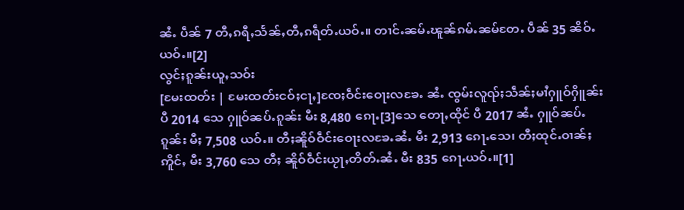ၼႆႉ ပဵၼ် 7 တီႇၵရီႇသႅၼ်ႇတီႇၵရဵတ်ႉယဝ်ႉ။ တၢင်ႉၼမ်ႉၽူၼ်ၵမ်ႉၼမ်တႄႉ ပဵၼ် 35 ၼိဝ်ႉယဝ်ႉ။[2]
လွင်ႈၵူၼ်းယူႇသဝ်း
[မႄးထတ်း | မႄးထတ်းငဝ်ႈငႃႇ]ၸႄႈဝဵင်းဝေႃးလၶႄႉ ၼႆႉ ၸွမ်းလူၺ်ႈသဵၼ်ႈမၢႆႁူဝ်ႁိူၼ်း ပီ 2014 သေ ႁူဝ်ၼပ်ႉၵူၼ်း မီး 8,480 ၵေႃႉ[3]သေ တေႃႇထိုင် ပီ 2017 ၼႆႉ ႁူဝ်ၼပ်ႉၵူၼ်း မီႈ 7,508 ယဝ်ႉ။ တီႈၼိူဝ်ဝဵင်းဝေႃးလၶႄႉၼႆႉ မီး 2,913 ၵေႃႉသေ၊ တီႈထုင်ႉဝၢၼ်ႈဢိူင်ႇ မီး 3,760 သေ တီႈ ၼိူဝ်ဝဵင်းယႂႃႇတိတ်ႉၼႆႉ မီး 835 ၵေႃႉယဝ်ႉ။[1]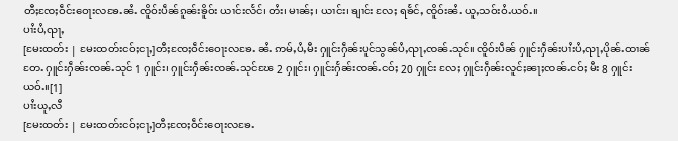တီႈၸႄႈဝဵင်းဝေႃးလၶႄႉၼႆႉ ၸိူဝ်းပဵၼ်ၵူၼ်းၶိူဝ်း ယၢင်းလႅင်၊ တႆး၊ မၢၼ်ႈ၊ ယၢင်း၊ ၶျၢင်း လႄႈ ရၶႅင်ႇ ၸိူဝ်းၼႆႉ ယူႇသဝ်းဝႆႉယဝ်ႉ။
ပၢႆးပႆႇၺႃႇ
[မႄးထတ်း | မႄးထတ်းငဝ်ႈငႃႇ]တီႈၸႄႈဝဵင်းဝေႃးလၶႄႉ ၼႆႉ ဢမ်ႇပႆႇမီး ႁူင်းႁဵၼ်းပူင်သွၼ်ပႆႇၺႃႇၸၼ်ႉသုင်။ ၸိူဝ်းပဵၼ် ႁူင်းႁဵၼ်းပၢႆးပႆႇၺႃႇပိုၼ်ႉထၢၼ်တႄႉ ႁူင်းႁဵၼ်းၸၼ်ႉသုင် 1 ႁူင်း၊ ႁူင်းႁဵၼ်းၸၼ်ႉသုင်ၽႄ 2 ႁူင်း၊ ႁူင်းႁႅၼ်းၸၼ်ႉငဝ်ႈ 20 ႁူင်း လႄႈ ႁူင်းႁဵၼ်းလူင်ႈၼႃႈၸၼ်ႉငဝ်ႈ မီး 8 ႁူင်းယဝ်ႉ။[1]
ပၢႆးယူႇလီ
[မႄးထတ်း | မႄးထတ်းငဝ်ႈငႃႇ]တီႈၸႄႈဝဵင်းဝေႃးလၶႄႉ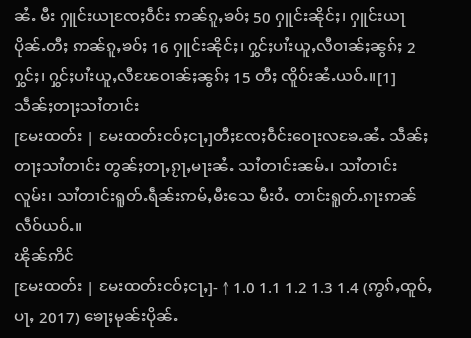ၼႆႉ မီး ႁူင်းယႃၸႄႈဝဵင်း ဢၼ်ၵူႇၶဝ်ႈ 50 ႁူင်းၼိုင်ႈ၊ ႁူင်းယႃပိုၼ်ႉတီႈ ဢၼ်ၵူႇၶဝ်ႈ 16 ႁူင်းၼိုင်ႈ၊ ႁွင်ႈပၢႆးယူႇလီဝၢၼ်ႈၼွၵ်ႈ 2 ႁွင်ႈ၊ ႁွင်ႈပၢႆးယူႇလီၽႄဝၢၼ်ႈၼွၵ်ႈ 15 တီႈ ၸိူဝ်းၼႆႉယဝ်ႉ။[1]
သဵၼ်ႈတႃႈသၢႆတၢင်း
[မႄးထတ်း | မႄးထတ်းငဝ်ႈငႃႇ]တီႈၸႄႈဝဵင်းဝေႃးလၶႄႉၼႆႉ သဵၼ်ႈတႃႈသၢႆတၢင်း တွၼ်ႈတႃႇၵႂႃႇမႃးၼႆႉ သၢႆတၢင်းၼမ်ႉ၊ သၢႆတၢင်းလူမ်း၊ သၢႆတၢင်းရူတ်ႉရဵၼ်းဢမ်ႇမီးသေ မီးဝႆႉ တၢင်းရူတ်ႉၵႃးဢၼ်လဵဝ်ယဝ်ႉ။
ၽိုၼ်ဢိင်
[မႄးထတ်း | မႄးထတ်းငဝ်ႈငႃႇ]- ↑ 1.0 1.1 1.2 1.3 1.4 (ဢွၵ်ႇထူဝ်ႇပႃႇ 2017) ၶေႃႈမုၼ်းပိုၼ်ႉ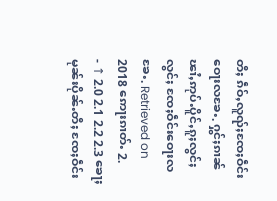တီႈ ၵဵဝ်ႇလူၺ်ႈၸႄႈဝဵင်းဝေႃးလၶႄႉ. ႁွင်ႈၵၢၼ်ၽၢႆႇဢုပ်ႉပိူင်ႇၵူႈလွင်ႈလွင်ႈ ၸႄႈဝဵင်းဝေႃးလၶႄႉ. Retrieved on 2018 ဢေႃးၵၢတ်ႉ 2.
- ↑ 2.0 2.1 2.2 2.3 ၶေႃႈမုၼ်းပိုၼ်ႉတီႈ ၸႄႈဝဵင်း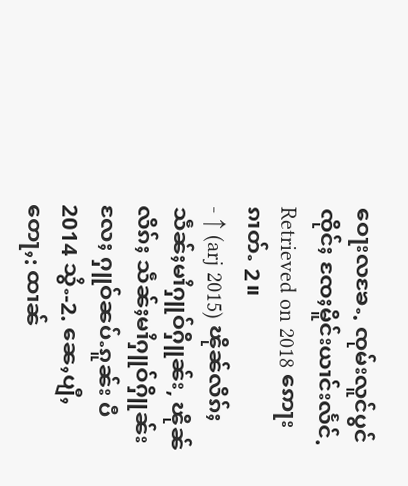ဝေႃးလၶႄႉ. ၸုမ်းလူင်ပွင်ၸိုင်ႈ ၸႄႈမိူင်းယၢင်းလႅင်. Retrieved on 2018 ဢေႃးၵၢတ်ႉ 2။
- ↑ (arj 2015) ၽိုၼ်လိၵ်ႈသဵၼ်ႈမၢႆႁူဝ်ႁိူၼ်း, ၽိုၼ်လိၵ်ႈ သဵၼ်ႈမၢႆႁူဝ်ႁိူၼ်း လႄႈ ႁူဝ်ၼပ်ႉၵူၼ်း ပီ 2014 သွႆႉ-2. ၼေႇပျီႇတေႃႇ: ထၢၼ်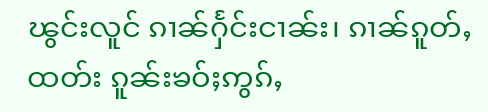ၽွင်းလူင် ၵၢၼ်ႁႅင်းငၢၼ်း၊ ၵၢၼ်ၵူတ်ႇထတ်း ၵူၼ်းၶဝ်ႈဢွၵ်ႇ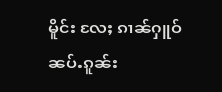မိူင်း လႄႈ ၵၢၼ်ႁူဝ်ၼပ်ႉၵူၼ်း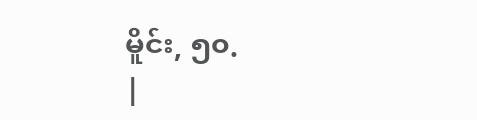မိူင်း, ၅၀.
|